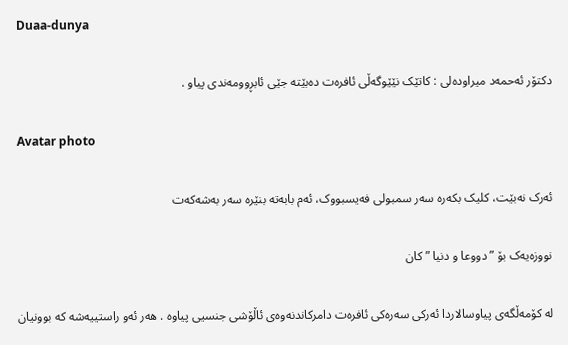Duaa-dunya

دکتۆر ئەحمەد میراودەلی : کاتێک نێێوگەڵی ئافرەت دەبێتە جێی ئابڕوومەندی پیاو .

Avatar photo

ئەرک نەبێت، کلیک بکەرە سەر سمبولی فەیسبووک، ئەم بابەتە بنێرە سەر بەشەکەت

نووزەیەک بۆ ” دووعا و دنیا ” کان

لە کۆمەڵگەی پیاوسالاردا ئەرکی سەرەکی ئافرەت دامرکاندنەوەی ئاڵۆشی جنسیی پیاوە . هەر ئەو راستییەشە کە بوونیان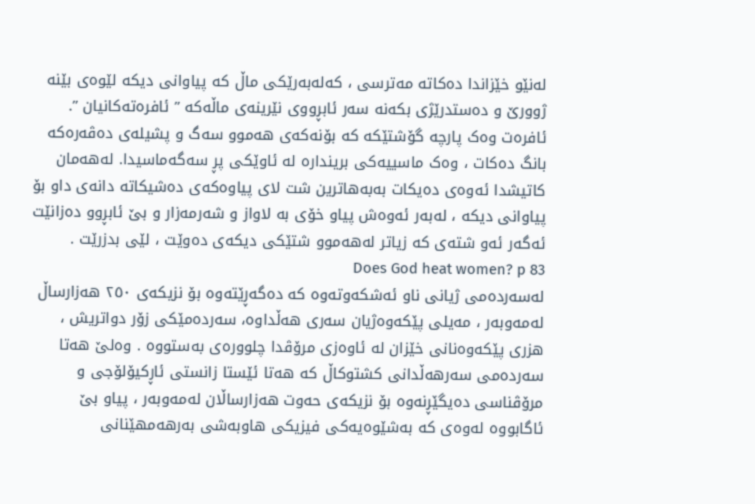لەنێو خێزاندا دەکاتە مەترسی ، کەلەبەرێکی ماڵ کە پیاوانی دیکە لێوەی بێنە ژوورێ و دەستدرێژی بکەنە سەر ئابڕووی نێرینەی ماڵەکە ” ئافرەتەکانیان ”. ئافرەت وەک پارچە گۆشتێکە کە بۆنەکەی هەموو سەگ و پشیلەی دەڤەرەکە بانگ دەکات ، وەک ماسییەکی بریندارە لە ئاوێکی پڕ سەگەماسیدا. لەهەمان کاتیشدا ئەوەی دەیکات بەبەهاترین شت لای پیاوەکەی دەشیکاتە دانەی داو بۆ پیاوانی دیکە ، لەبەر ئەوەش پیاو خۆی بە لاواز و شەرمەزار و بێ ئابڕوو دەزانێت ئەگەر ئەو شتەی کە زیاتر لەهەموو شتێکی دیکەی دەوێت ، لێی بدزرێت . Does God heat women? p 83
لەسەردەمی ژیانی ناو ئەشکەوتەوە کە دەگەڕێتەوە بۆ نزیکەی ٢٥٠ هەزارساڵ لەمەوبەر ، مەیلی پێکەوەژیان سەری هەڵداوە، سەردەمێکی زۆر دواتریش ، هزری پێکەوەنانی خێزان لە ئاوەزی مرۆڤدا چلوورەی بەستووە . وەلێ هەتا سەردەمی سەرهەڵدانی کشتوکاڵ کە هەتا ئێستا زانستی ئاڕکیۆلۆجی و مرۆڤناسی دەیگێڕنەوە بۆ نزیکەی حەوت هەزارساڵان لەمەوبەر ، پیاو بێ ئاگابووە لەوەی کە بەشێوەیەکی فیزیکی هاوبەشی بەرهەمهێنانی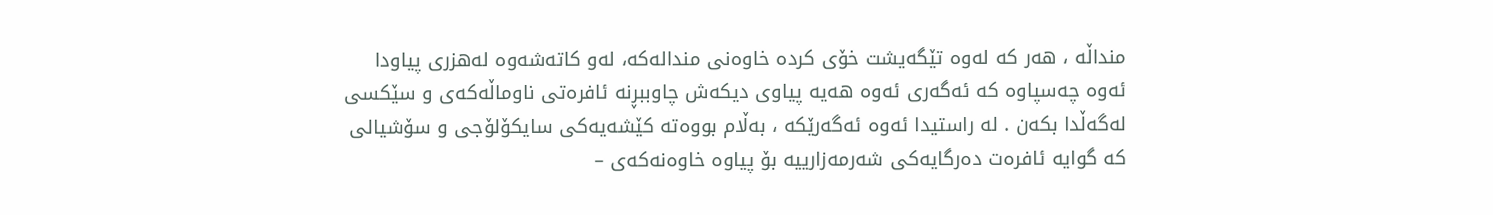منداڵە ، هەر کە لەوە تێگەیشت خۆی کردە خاوەنی مندالەکە، لەو کاتەشەوە لەهزری پیاودا ئەوە چەسپاوە کە ئەگەری ئەوە هەیە پیاوی دیکەش چاوببڕنە ئافرەتی ناوماڵەکەی و سێکسی لەگەڵدا بکەن . لە راستیدا ئەوە ئەگەرێکە ، بەڵام بووەتە کێشەیەکی سایکۆلۆجی و سۆشیالی کە گوایە ئافرەت دەرگایەکی شەرمەزارییە بۆ پیاوە خاوەنەکەی –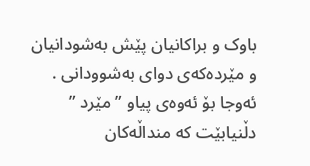باوک و براکانیان پێش بەشودانیان و مێردەکەی دوای بەشوودانی . ئەوجا بۆ ئەوەی پیاو ” مێرد ” دڵنیابێت کە منداڵەکان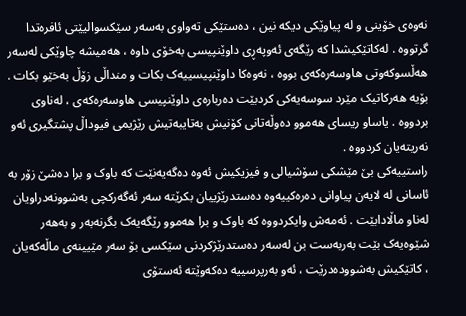نەوەی خۆینی و لە پیاوێکی دیکە نین ، دەستێکی تەواوی بەسەر سێکسوالیێتی ئافرەتدا گرتووە . لەکاتێکیشدا کە رێگەی ئەوپەڕی داوێنپیسی بەخۆی داوە ، هەمیشە چاوێکی لەسەر هەڵسوکەوتی هاوسەرەکەی بووە ، نەوەکا داوێنپیسییەک بکات و منداڵی زۆڵ بەخێو بکات . بۆیە هەرکاتیک مێرد سوسەیەکی کردبێت دەربارەی داوێنپیسی هاوسەرەکەی ، لەناوی بردووە . یاساو ریسای هەموو دەوڵەتانی کۆنیش بەتایبەتیش رێژیمی فیوداڵ پشتگیری ئەو نەریتەیان کردووە .
راستییەکی بێ مێشکی سۆشیالی و فیزیکیش ئەوە دەگەیەنێت کە باوک و برا دەشێ زۆر بە ئاسانی لە لایەن پیاوانی دەرەکییەوە دەستدرێژییان بکرێتە سەر ئەگەرکچی بەشوونەدراویان لەناو ماڵادابێت . ئەمەش وایکردووە کە باوک و برا هەموو رێگەیەک بگرنەبەر و بەهەر شێوەیەک بێت بەربەست بن لەسەر دەستدرێژکردنی سێکسی بۆ سەر مێیینەی ماڵەکەیان ، کاتێکیش بەشوودەدرێت ، ئەو بەرپرسییە دەکەوێتە ئەستۆی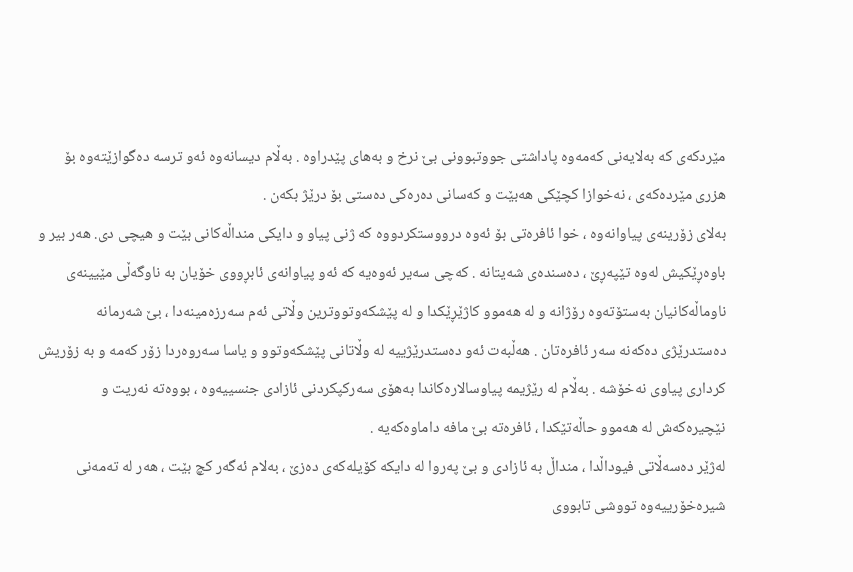مێردکەی کە بەلایەنی کەمەوە پاداشتی جووتبوونی بێ نرخ و بەهای پێدراوە . بەڵام دیسانەوە ئەو ترسە دەگوازێتەوە بۆ هزری مێردەکەی ، نەخوازا کچێکی هەبێت و کەسانی دەرەکی دەستی بۆ درێژ بکەن .
بەلای زۆرینەی پیاوانەوە ، خوا ئافرەتی بۆ ئەوە درووستکردووە کە ژنی پیاو و دایکی منداڵەکانی بێت و هیچی دی. هەر بیر و باوەڕێکیش لەوە تێپەڕێ ، دەسندەی شەیتانە . کەچی سەیر ئەوەیە کە ئەو پیاوانەی ئابڕووی خۆیان بە ناوگەڵی مێیینەی ناوماڵەکانیان بەستۆتەوە رۆژانە و لە هەموو کاژێڕێکدا و لە پێشکەوتووترین وڵاتی ئەم سەرزەمینەدا ، بێ شەرمانە دەستدرێژی دەکەنە سەر ئافرەتان . هەڵبەت ئەو دەستدرێژییە لە وڵاتانی پێشکەوتوو و یاسا سەروەردا زۆر کەمە و بە زۆریش کرداری پیاوی نەخۆشە . بەڵام لە رێژیمە پیاوسالارەکاندا بەهۆی سەرکپکردنی ئازادی جنسییەوە ، بووەتە نەریت و نێچیرەکەش لە هەموو حاڵەتێکدا ، ئافرەتە بێ مافە داماوەکەیە .
لەژێر دەسەڵاتی فیوداڵدا ، منداڵ بە ئازادی و بێ پەروا لە دایکە کۆیلەکەی دەزێ ، بەلام ئەگەر کچ بێت ، هەر لە تەمەنی شیرەخۆرییەوە تووشی تابووی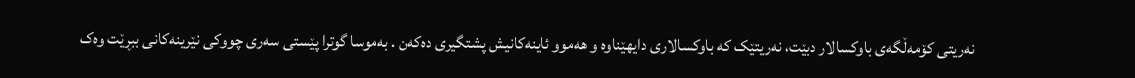نەریتی کۆمەڵگەی باوکسالار دبێت، نەریتێک کە باوکسالاری دایهێناوە و هەموو ئاینەکانیش پشتگیری دەکەن . بەموسا گوترا پێستی سەری چووکی نێرینەکانی ببڕێت وەک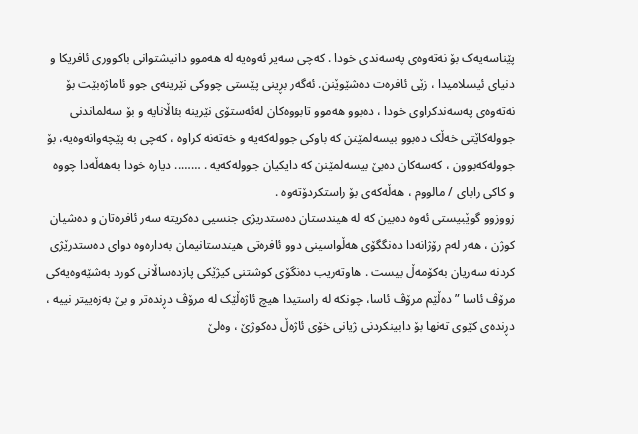پێناسەیەک بۆ نەتەوەی پەسەندی خودا . کەچی سەیر ئەوەیە لە هەموو دانیشتوانی باکووری ئافریکا و دنیای ئیسلامیدا ، زێی ئافرەت دەشێوێنن. ئەگەر بڕینی پێستی چووکی نێرینەی جوو ئاماژەبێت بۆ نەتەوەی پەسەندکراوی خودا ، دەبوو هەموو تابووەکان لەئەستۆی نێرینە بئاڵانایە و بۆ سەلماندنی جوولەکاێتی خەڵک دەبوو بیسەلمێنن کە باوکی جوولەکەیە و خەتەنە کراوە ، کەچی بە پێچەوانەوەیە، بۆ جوولەکەبوون ، کەسەکان دەبێ بیسەلمێنن کە دایکیان جوولەکەیە . …….. دیارە خودا بەهەڵەدا چووە و کاکی رابای / مالووم ، هەڵەکەی بۆ راستکردۆتەوە .
زووزوو گوێبیستی ئەوە دەبین کە لە هیندستان دەستدریژی جنسیی دەکریتە سەر ئافرەتان و دەشیان کوژن ، هەر لەم رۆژانەدا دەنگگۆی هەڵواسینی دوو ئافرەتی هیندستانیمان بەدارەوە دوای دەستدرێژی کردنە سەریان بەکۆمەڵ بیست . هاوتەریب دەنگۆی کوشتنی کیژێکی پازدەساڵانی کورد بەشێەوەیەکی مرۆڤ ئاسا ” دەڵێم مرۆڤ ئاسا، چونکە لە راستیدا هیچ ئاژەڵێک لە مرۆڤ دڕندەتر و بێ بەزەییتر نییە ، دڕندەی کێوی تەنها بۆ دابینکردنی ژیانی خۆی ئاژەڵ دەکوژێ ، وەلێ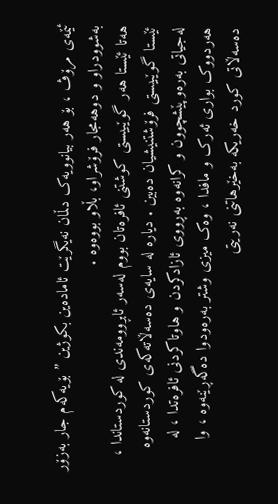ئێمەی مرۆڤ ، بۆ هەر بیانوویەک دڵمان نەیگرێت ئامادەین بکوژین ” بۆیەکەم جار بەزۆر بەشوودراو و دوهەمجار فرۆشراو، بڵاو بووەوە .
هەتا ئێستا هەر گوێبیستی کوشتنی ئافرەتان بووم لەسەر ئابڕوومەندی لە کوردستاندا ، ئێستا گوێبیستی فرۆشتنیشیان دەبین . دیارە لە سایەی دەسەڵاتەکەی کوردستانەوە لەجیاتی بەرەوپێشچوون و کرانەوە بەڕووی ئازادکردن و هاوتاکردنی ئافرەتدا ، لە هەردووک بواری ئەرک و مافدا ، وەک میزی وشتر بەرەودوا دەگەڕێنەوە ، وا دەسەڵاتی کورد خەریکە بەخێرهاتنی نەریتی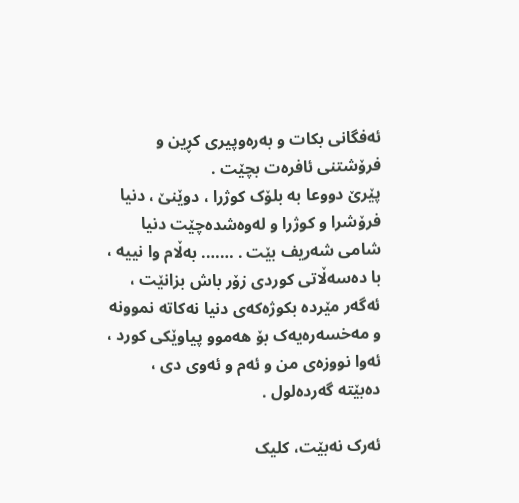ئەفگانی بکات و بەرەوپیری کڕین و فرۆشتنی ئافرەت بچێت .
پێرێ دووعا بە بلۆک کوژرا ، دوێنێ ، دنیا فرۆشرا و کوژرا و لەوەشدەچێت دنیا شامی شەریف بێت . ……. بەڵام وا نییە ، با دەسەڵاتی کوردی زۆر باش بزانێت ، ئەگەر مێردە بکوژەکەی دنیا نەکاتە نموونە و مەخسەرەیەک بۆ هەموو پیاوێکی کورد ، ئەوا نووزەی من و ئەم و ئەوی دی ، دەبێتە گەردەلول .

ئەرک نەبێت، کلیک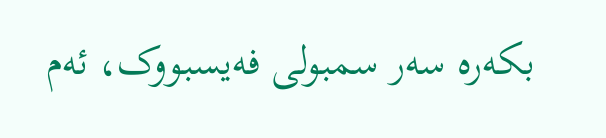بکەرە سەر سمبولی فەیسبووک، ئەم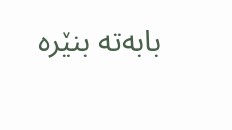بابەتە بنێرە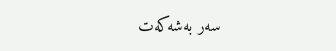سەر بەشەکەت